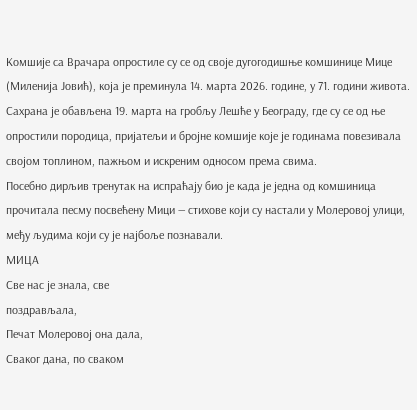Комшије са Врачара опростиле су се од своје дугогодишње комшинице Мице (Миленија Јовић), која је преминула 14. марта 2026. године, у 71. години живота.
Сахрана је обављена 19. марта на гробљу Лешће у Београду, где су се од ње опростили породица, пријатељи и бројне комшије које је годинама повезивала својом топлином, пажњом и искреним односом према свима.
Посебно дирљив тренутак на испраћају био је када је једна од комшиница прочитала песму посвећену Мици — стихове који су настали у Молеровој улици, међу људима који су је најбоље познавали.
МИЦА
Све нас је знала, све
поздрављала,
Печат Молеровој она дала,
Сваког дана, по сваком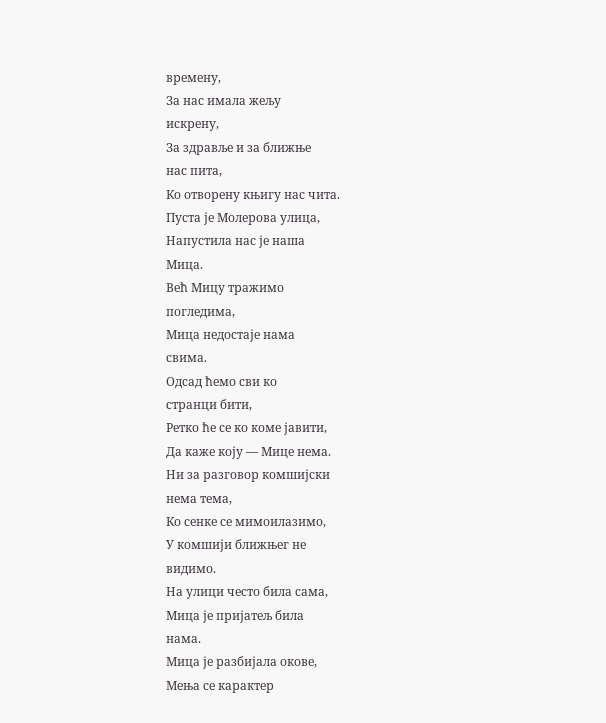времену,
За нас имала жељу
искрену,
За здравље и за ближње
нас пита,
Ко отворену књигу нас чита.
Пуста је Молерова улица,
Напустила нас је наша
Мица.
Већ Мицу тражимо
погледима,
Мица недостаје нама
свима.
Одсад ћемо сви ко
странци бити,
Ретко ће се ко коме јавити,
Да каже коју — Мице нема.
Ни за разговор комшијски
нема тема,
Ко сенке се мимоилазимо,
У комшији ближњег не
видимо.
На улици често била сама,
Мица је пријатељ била
нама.
Мица је разбијала окове,
Мења се карактер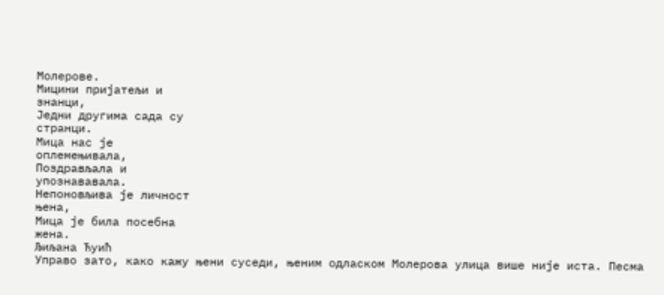Молерове.
Мицини пријатељи и
знанци,
Једни другима сада су
странци.
Мица нас је
оплемењивала,
Поздрављала и
упознававала.
Непоновљива је личност
њена,
Мица је била посебна
жена.
Љиљана Ћуић
Управо зато, како кажу њени суседи, њеним одласком Молерова улица више није иста. Песма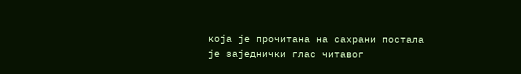која је прочитана на сахрани постала је заједнички глас читавог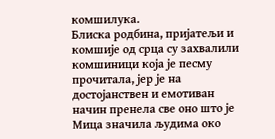комшилука.
Блиска родбина, пријатељи и комшије од срца су захвалили комшиници која је песму прочитала, јер је на достојанствен и емотиван начин пренела све оно што је Мица значила људима око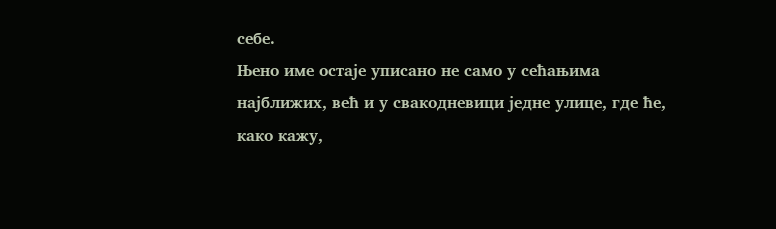себе.
Њено име остаје уписано не само у сећањима најближих, већ и у свакодневици једне улице, где ће, како кажу,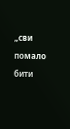„сви помало бити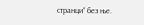странци“ без ње.